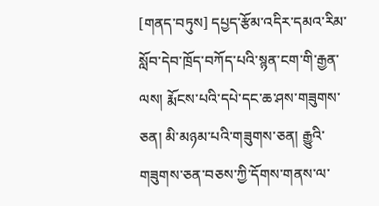[གནད་བཏུས] དཔྱད་རྩོམ་འདིར་དམའ་རིམ་སློབ་དེབ་ཁྲོད་བཀོད་པའི་སྙན་ངག་གི་རྒྱན་ལས། རྨོངས་པའི་དཔེ་དང་ཆ་ཤས་གཟུགས་ཅན། མི་མཉམ་པའི་གཟུགས་ཅན། རྒྱུའི་གཟུགས་ཅན་བཅས་ཀྱི་དོགས་གནས་ལ་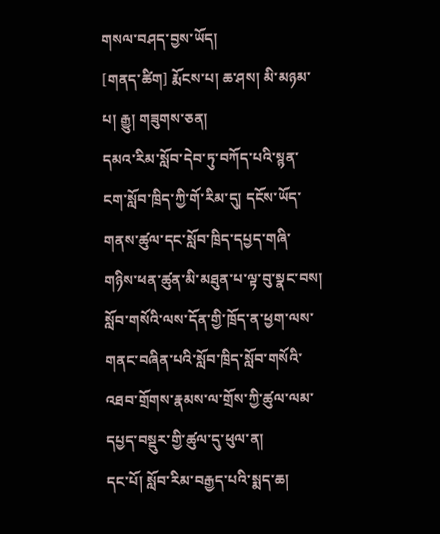གསལ་བཤད་བྱས་ཡོད།
[གནད་ཚིག] རྨོངས་པ། ཆ་ཤས། མི་མཉམ་པ། རྒྱུ། གཟུགས་ཅན།
དམའ་རིམ་སློབ་དེབ་ཏུ་བཀོད་པའི་སྙན་ངག་སློབ་ཁྲིད་ཀྱི་གོ་རིམ་དུ། དངོས་ཡོད་གནས་ཚུལ་དང་སློབ་ཁྲིད་དཔྱད་གཞི་གཉིས་ཕན་ཚུན་མི་མཐུན་པ་ལྟ་བུ་སྣང་བས། སློབ་གསོའི་ལས་དོན་གྱི་ཁྲོད་ན་ཕྱག་ལས་གནང་བཞིན་པའི་སློབ་ཁྲིད་སློབ་གསོའི་འཐབ་གྲོགས་རྣམས་ལ་གྲོས་ཀྱི་ཚུལ་ལམ་དཔྱད་བསྡུར་གྱི་ཚུལ་དུ་ཕུལ་ན།
དང་པོ། སློབ་རིམ་བརྒྱད་པའི་སྨད་ཆ།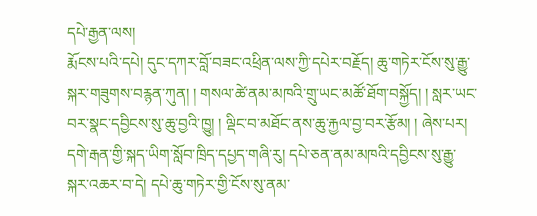དཔེ་རྒྱན་ལས།
རྨོངས་པའི་དཔེ། དུང་དཀར་བློ་བཟང་འཕྲིན་ལས་ཀྱི་དཔེར་བརྗོད། ཆུ་གཏེར་ངོས་སུ་རྒྱུ་སྐར་གཟུགས་བརྙན་ཀུན། ། གསལ་ཚེ་ནམ་མཁའི་གྲུ་ཡང་མཚོ་ཐོག་བསྐྱོད། ། སླར་ཡང་བར་སྣང་དབྱིངས་སུ་ཆུ་བྱའི་ཁྱུ། ། ལྡིང་བ་མཐོང་ནས་ཆུ་རྐྱལ་བྱ་བར་རྩོམ། ། ཞེས་པར། དགེ་རྒན་གྱི་སྐད་ཡིག་སློབ་ཁྲིད་དཔྱད་གཞི་རུ། དཔེ་ཅན་ནམ་མཁའི་དབྱིངས་སུ་རྒྱུ་སྐར་འཆར་བ་དེ། དཔེ་ཆུ་གཏེར་གྱི་ངོས་སུ་ནམ་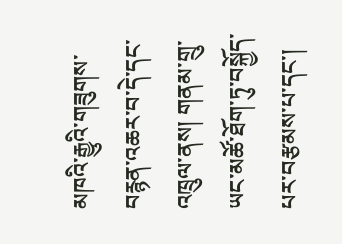མཁའི་རྒྱུའི་གཟུགས་བརྙན་འཆར་བ་དེ་དང་འཁྲུལ་ནས། གནམ་གྲུ་ཡང་མཚོ་ཐོག་ཏུ་བསྐྱོད་པར་བརྩམས་པ་དང་།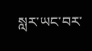སླར་ཡང་བར་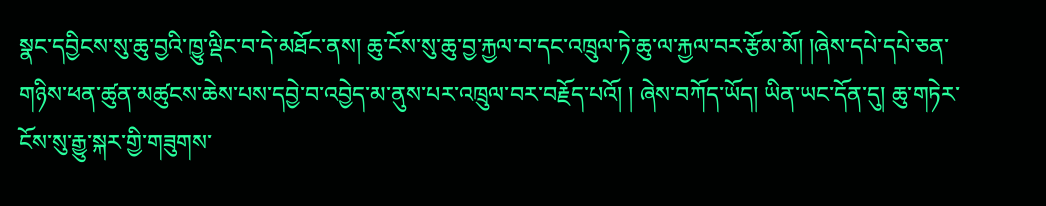སྣང་དབྱིངས་སུ་ཆུ་བྱའི་ཁྱུ་ལྡིང་བ་དེ་མཐོང་ནས། ཆུ་ངོས་སུ་ཆུ་བྱ་རྐྱལ་བ་དང་འཁྲུལ་ཏེ་ཆུ་ལ་རྐྱལ་བར་རྩོམ་མོ། །ཞེས་དཔེ་དཔེ་ཅན་གཉིས་ཕན་ཚུན་མཚུངས་ཆེས་པས་དབྱེ་བ་འབྱེད་མ་ནུས་པར་འཁྲུལ་བར་བརྗོད་པའོ། ། ཞེས་བཀོད་ཡོད། ཡིན་ཡང་དོན་དུ། ཆུ་གཏེར་ངོས་སུ་རྒྱུ་སྐར་གྱི་གཟུགས་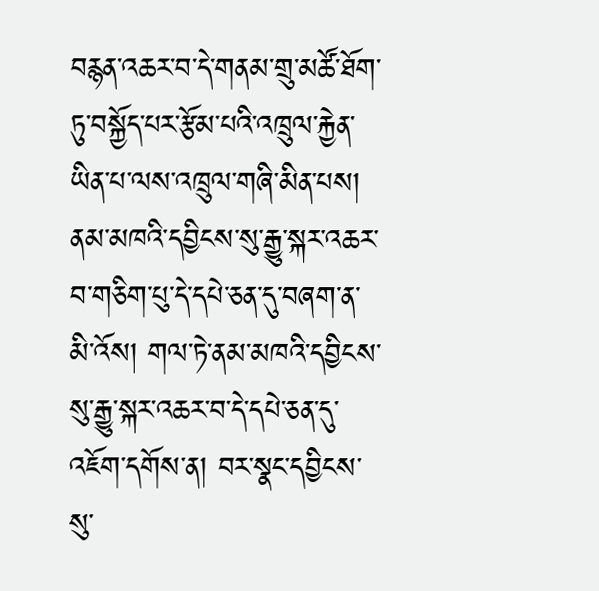བརྙན་འཆར་བ་དེ་གནམ་གྲུ་མཚོ་ཐོག་ཏུ་བསྐྱོད་པར་རྩོམ་པའི་འཁྲུལ་རྐྱེན་ཡིན་པ་ལས་འཁྲུལ་གཞི་མིན་པས། ནམ་མཁའི་དབྱིངས་སུ་རྒྱུ་སྐར་འཆར་བ་གཅིག་པུ་དེ་དཔེ་ཅན་དུ་བཞག་ན་མི་འོས། གལ་ཏེ་ནམ་མཁའི་དབྱིངས་སུ་རྒྱུ་སྐར་འཆར་བ་དེ་དཔེ་ཅན་དུ་འཇོག་དགོས་ན། བར་སྣང་དབྱིངས་སུ་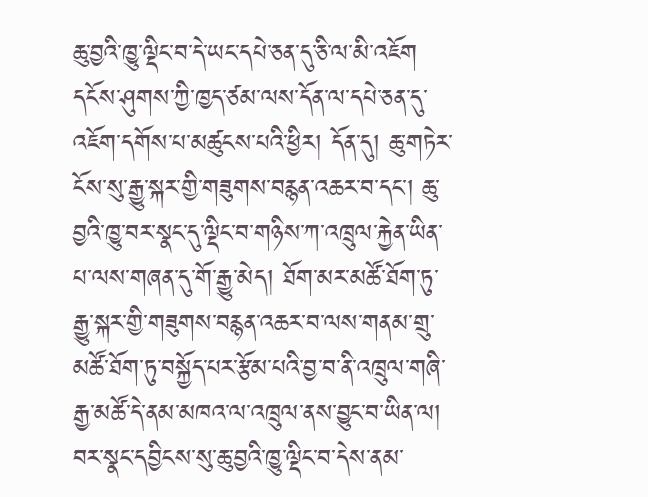ཆུ་བྱའི་ཁྱུ་ལྡིང་བ་དེ་ཡང་དཔེ་ཅན་དུ་ཅི་ལ་མི་འཇོག དངོས་ཤུགས་ཀྱི་ཁྱད་ཙམ་ལས་དོན་ལ་དཔེ་ཅན་དུ་འཇོག་དགོས་པ་མཚུངས་པའི་ཕྱིར། དོན་དུ། ཆུ་གཏེར་ངོས་སུ་རྒྱུ་སྐར་གྱི་གཟུགས་བརྙན་འཆར་བ་དང་། ཆུ་བྱའི་ཁྱུ་བར་སྣང་དུ་ལྡིང་བ་གཉིས་ཀ་འཁྲུལ་རྐྱེན་ཡིན་པ་ལས་གཞན་དུ་གོ་རྒྱུ་མེད། ཐོག་མར་མཚོ་ཐོག་ཏུ་རྒྱུ་སྐར་གྱི་གཟུགས་བརྙན་འཆར་བ་ལས་གནམ་གྲུ་མཚོ་ཐོག་ཏུ་བསྐྱོད་པར་རྩོམ་པའི་བྱ་བ་ནི་འཁྲུལ་གཞི་རྒྱ་མཚོ་དེ་ནམ་མཁའ་ལ་འཁྲུལ་ནས་བྱུང་བ་ཡིན་ལ། བར་སྣང་དབྱིངས་སུ་ཆུ་བྱའི་ཁྱུ་ལྡིང་བ་དེས་ནམ་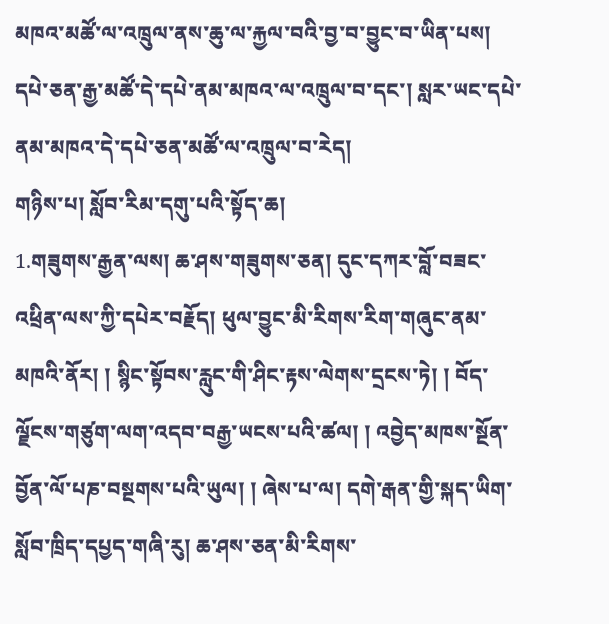མཁའ་མཚོ་ལ་འཁྲུལ་ནས་ཆུ་ལ་རྐྱལ་བའི་བྱ་བ་བྱུང་བ་ཡིན་པས། དཔེ་ཅན་རྒྱ་མཚོ་དེ་དཔེ་ནམ་མཁའ་ལ་འཁྲུལ་བ་དང་། སླར་ཡང་དཔེ་ནམ་མཁའ་དེ་དཔེ་ཅན་མཚོ་ལ་འཁྲུལ་བ་རེད།
གཉིས་པ། སློབ་རིམ་དགུ་པའི་སྟོད་ཆ།
1.གཟུགས་རྒྱན་ལས། ཆ་ཤས་གཟུགས་ཅན། དུང་དཀར་བློ་བཟང་འཕྲིན་ལས་ཀྱི་དཔེར་བརྗོད། ཕུལ་བྱུང་མི་རིགས་རིག་གཞུང་ནམ་མཁའི་ནོར། ། སྙིང་སྟོབས་རླུང་གི་ཤིང་རྟས་ལེགས་དྲངས་ཏེ། ། བོད་ལྗོངས་གཙུག་ལག་འདབ་བརྒྱ་ཡངས་པའི་ཚལ། ། འབྱེད་མཁས་སྔོན་བྱོན་ལོ་པཎ་བསྔགས་པའི་ཡུལ། ། ཞེས་པ་ལ། དགེ་རྒན་གྱི་སྐད་ཡིག་སློབ་ཁྲིད་དཔྱད་གཞི་རུ། ཆ་ཤས་ཅན་མི་རིགས་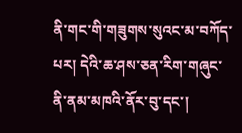ནི་གང་གི་གཟུགས་སུའང་མ་བཀོད་པར། དེའི་ཆ་ཤས་ཅན་རིག་གཞུང་ནི་ནམ་མཁའི་ནོར་བུ་དང་།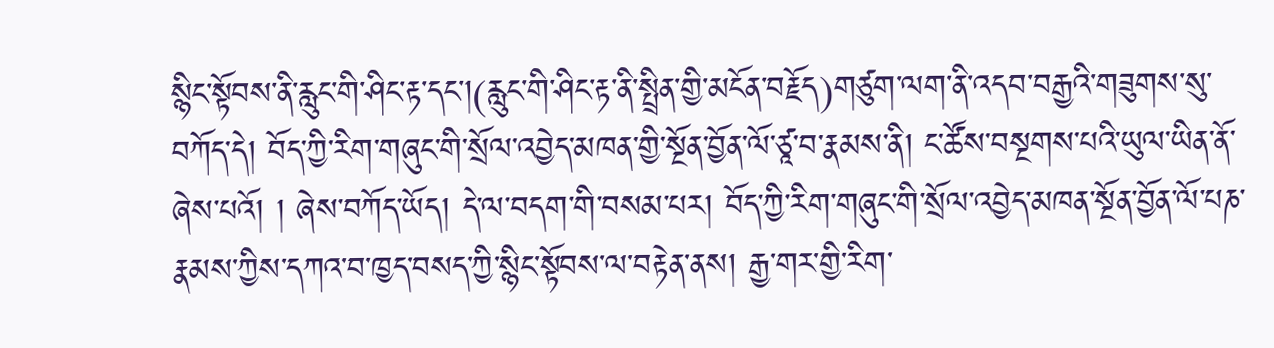སྙིང་སྟོབས་ནི་རླུང་གི་ཤིང་རྟ་དང་།(རླུང་གི་ཤིང་རྟ་ནི་སྤྲིན་གྱི་མངོན་བརྗོད)གཙུག་ལག་ནི་འདབ་བརྒྱའི་གཟུགས་སུ་བཀོད་དེ། བོད་ཀྱི་རིག་གཞུང་གི་སྲོལ་འབྱེད་མཁན་གྱི་སྔོན་བྱོན་ལོ་ཙཱ་བ་རྣམས་ནི། ང་ཚོས་བསྔགས་པའི་ཡུལ་ཡིན་ནོ་ཞེས་པའོ། ། ཞེས་བཀོད་ཡོད། དེ་ལ་བདག་གི་བསམ་པར། བོད་ཀྱི་རིག་གཞུང་གི་སྲོལ་འབྱེད་མཁན་སྔོན་བྱོན་ལོ་པཎ་རྣམས་ཀྱིས་དཀའ་བ་ཁྱད་བསད་ཀྱི་སྙིང་སྟོབས་ལ་བརྟེན་ནས། རྒྱ་གར་གྱི་རིག་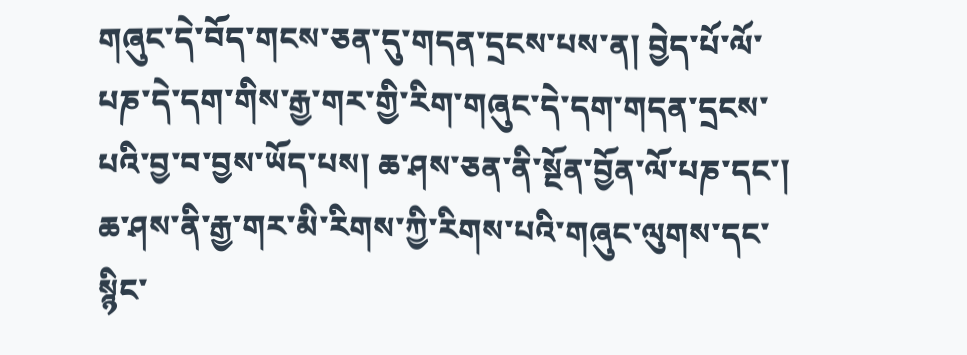གཞུང་དེ་བོད་གངས་ཅན་དུ་གདན་དྲངས་པས་ན། བྱེད་པོ་ལོ་པཎ་དེ་དག་གིས་རྒྱ་གར་གྱི་རིག་གཞུང་དེ་དག་གདན་དྲངས་པའི་བྱ་བ་བྱས་ཡོད་པས། ཆ་ཤས་ཅན་ནི་སྔོན་བྱོན་ལོ་པཎ་དང་། ཆ་ཤས་ནི་རྒྱ་གར་མི་རིགས་ཀྱི་རིགས་པའི་གཞུང་ལུགས་དང་སྙིང་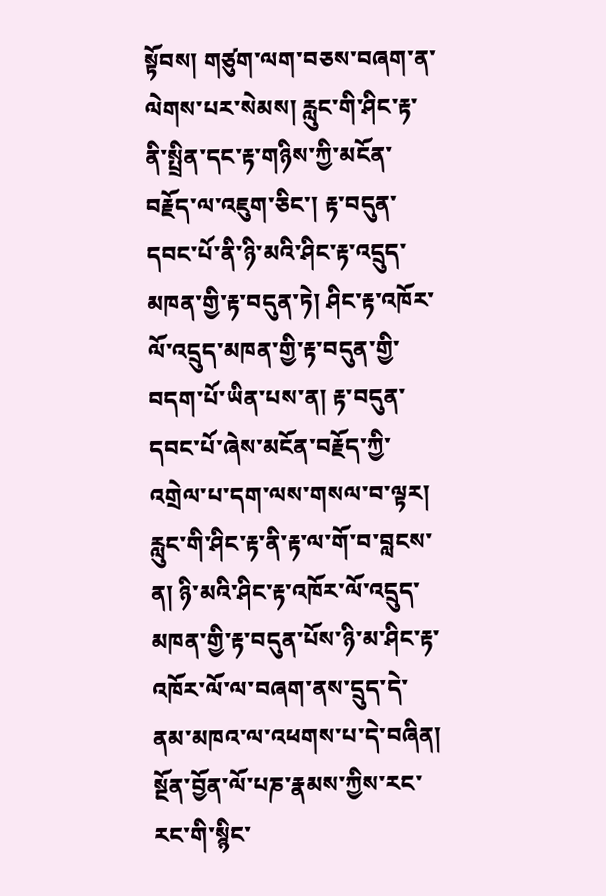སྟོབས། གཙུག་ལག་བཅས་བཞག་ན་ལེགས་པར་སེམས། རླུང་གི་ཤིང་རྟ་ནི་སྤྲིན་དང་རྟ་གཉིས་ཀྱི་མངོན་བརྗོད་ལ་འཇུག་ཅིང་། རྟ་བདུན་དབང་པོ་ནི་ཉི་མའི་ཤིང་རྟ་འདྲུད་མཁན་གྱི་རྟ་བདུན་ཏེ། ཤིང་རྟ་འཁོར་ལོ་འདྲུད་མཁན་གྱི་རྟ་བདུན་གྱི་བདག་པོ་ཡིན་པས་ན། རྟ་བདུན་དབང་པོ་ཞེས་མངོན་བརྗོད་ཀྱི་འགྲེལ་པ་དག་ལས་གསལ་བ་ལྟར། རླུང་གི་ཤིང་རྟ་ནི་རྟ་ལ་གོ་བ་བླངས་ན། ཉི་མའི་ཤིང་རྟ་འཁོར་ལོ་འདྲུད་མཁན་གྱི་རྟ་བདུན་པོས་ཉི་མ་ཤིང་རྟ་འཁོར་ལོ་ལ་བཞག་ནས་དྲུད་དེ་ནམ་མཁའ་ལ་འཕགས་པ་དེ་བཞིན། སྔོན་བྱོན་ལོ་པཎ་རྣམས་ཀྱིས་རང་རང་གི་སྙིང་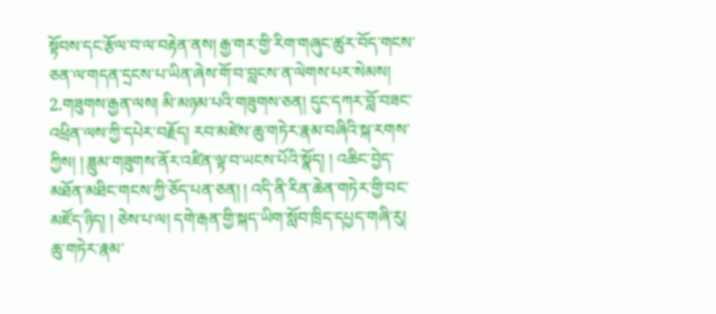སྟོབས་དང་རྩོལ་བ་ལ་བརྟེན་ནས། རྒྱ་གར་གྱི་རིག་གཞུང་ཚུར་བོད་གངས་ཅན་ལ་གདན་དྲངས་པ་ཡིན་ཞེས་གོ་བ་བླངས་ན་ལེགས་པར་སེམས།
2.གཟུགས་རྒྱན་ལས། མི་མཉམ་པའི་གཟུགས་ཅན། དུང་དཀར་བློ་བཟང་འཕྲིན་ལས་ཀྱི་དཔེར་བརྗོད། རབ་མཛེས་ཆུ་གཏེར་རྣམ་བཞིའི་སྐ་རགས་ཀྱིས། ། ཟླུམ་གཟུགས་ནོར་འཛིན་ལྟ་བ་ཡངས་པོའི་སྣོད། ། འཆིང་བྱེད་མཐོན་མཐིང་གངས་ཀྱི་ཅོད་པན་ཅན། ། འདི་ནི་རིན་ཆེན་གཏེར་གྱི་བང་མཛོད་ཉིད། ། ཅེས་པ་ལ། དགེ་རྒན་གྱི་སྐད་ཡིག་སློབ་ཁྲིད་དཔྱད་གཞི་རུ། ཆུ་གཏེར་རྣམ་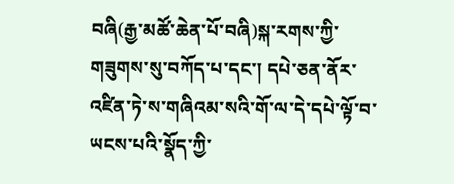བཞི(རྒྱ་མཚོ་ཆེན་པོ་བཞི)སྐ་རགས་ཀྱི་གཟུགས་སུ་བཀོད་པ་དང་། དཔེ་ཅན་ནོར་འཛིན་ཏེ་ས་གཞིའམ་སའི་གོ་ལ་དེ་དཔེ་ལྟོ་བ་ཡངས་པའི་སྣོད་ཀྱི་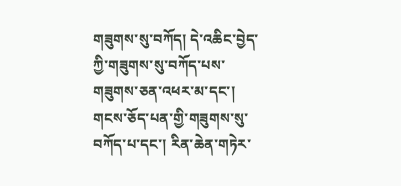གཟུགས་སུ་བཀོད། དེ་འཆིང་བྱེད་ཀྱི་གཟུགས་སུ་བཀོད་པས་གཟུགས་ཅན་འཕར་མ་དང་། གངས་ཅོད་པན་གྱི་གཟུགས་སུ་བཀོད་པ་དང་། རིན་ཆེན་གཏེར་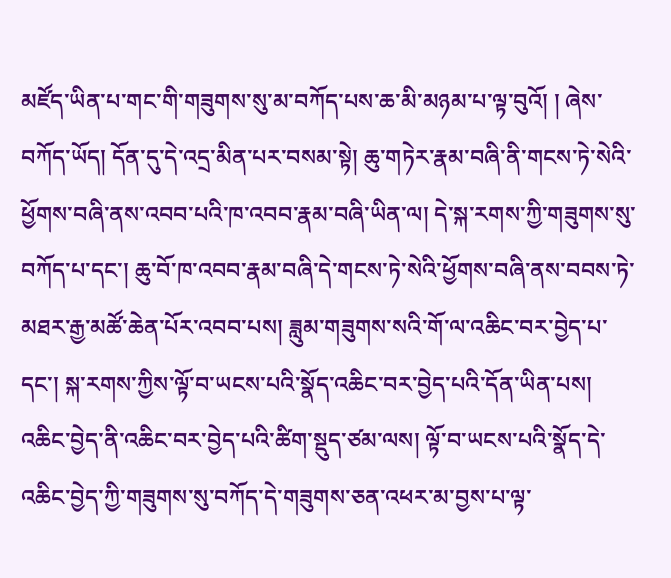མཛོད་ཡིན་པ་གང་གི་གཟུགས་སུ་མ་བཀོད་པས་ཆ་མི་མཉམ་པ་ལྟ་བུའོ། ། ཞེས་བཀོད་ཡོད། དོན་དུ་དེ་འདྲ་མིན་པར་བསམ་སྟེ། ཆུ་གཏེར་རྣམ་བཞི་ནི་གངས་ཏེ་སེའི་ཕྱོགས་བཞི་ནས་འབབ་པའི་ཁ་འབབ་རྣམ་བཞི་ཡིན་ལ། དེ་སྐ་རགས་ཀྱི་གཟུགས་སུ་བཀོད་པ་དང་། ཆུ་བོ་ཁ་འབབ་རྣམ་བཞི་དེ་གངས་ཏེ་སེའི་ཕྱོགས་བཞི་ནས་བབས་ཏེ་མཐར་རྒྱ་མཚོ་ཆེན་པོར་འབབ་པས། ཟླུམ་གཟུགས་སའི་གོ་ལ་འཆིང་བར་བྱེད་པ་དང་། སྐ་རགས་ཀྱིས་ལྟོ་བ་ཡངས་པའི་སྣོད་འཆིང་བར་བྱེད་པའི་དོན་ཡིན་པས། འཆིང་བྱེད་ནི་འཆིང་བར་བྱེད་པའི་ཚིག་སྡུད་ཙམ་ལས། ལྟོ་བ་ཡངས་པའི་སྣོད་དེ་འཆིང་བྱེད་ཀྱི་གཟུགས་སུ་བཀོད་དེ་གཟུགས་ཅན་འཕར་མ་བྱས་པ་ལྟ་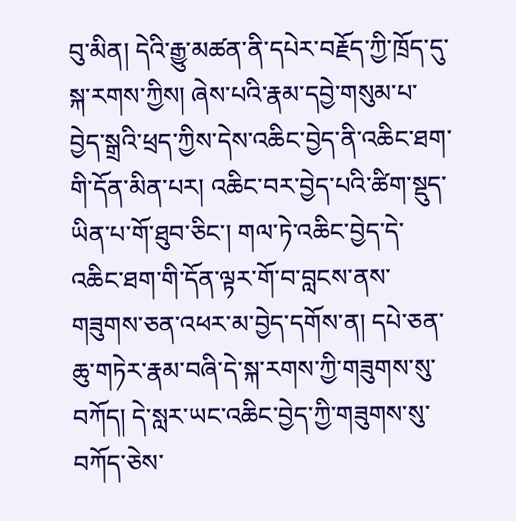བུ་མིན། དེའི་རྒྱུ་མཚན་ནི་དཔེར་བརྗོད་ཀྱི་ཁྲོད་དུ་སྐ་རགས་ཀྱིས། ཞེས་པའི་རྣམ་དབྱེ་གསུམ་པ་བྱེད་སྒྲའི་ཕྲད་ཀྱིས་དེས་འཆིང་བྱེད་ནི་འཆིང་ཐག་གི་དོན་མིན་པར། འཆིང་བར་བྱེད་པའི་ཚིག་སྡུད་ཡིན་པ་གོ་ཐུབ་ཅིང་། གལ་ཏེ་འཆིང་བྱེད་དེ་འཆིང་ཐག་གི་དོན་ལྟར་གོ་བ་བླངས་ནས་གཟུགས་ཅན་འཕར་མ་བྱེད་དགོས་ན། དཔེ་ཅན་ཆུ་གཏེར་རྣམ་བཞི་དེ་སྐ་རགས་ཀྱི་གཟུགས་སུ་བཀོད། དེ་སླར་ཡང་འཆིང་བྱེད་ཀྱི་གཟུགས་སུ་བཀོད་ཅེས་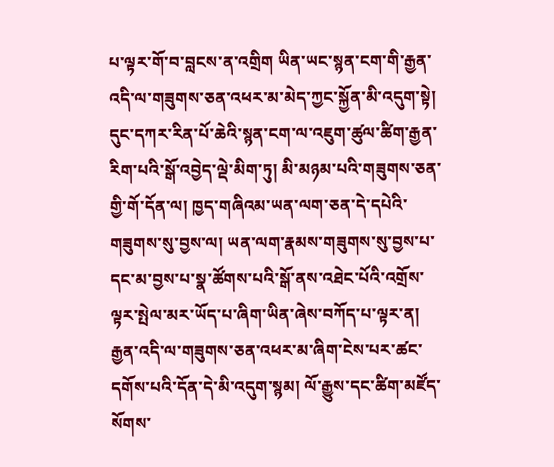པ་ལྟར་གོ་བ་བླངས་ན་འགྲིག ཡིན་ཡང་སྙན་ངག་གི་རྒྱན་འདི་ལ་གཟུགས་ཅན་འཕར་མ་མེད་ཀྱང་སྐྱོན་མི་འདུག་སྟེ། དུང་དཀར་རིན་པོ་ཆེའི་སྙན་ངག་ལ་འཇུག་ཚུལ་ཚིག་རྒྱན་རིག་པའི་སྒོ་འབྱེད་ལྡེ་མིག་ཏུ། མི་མཉམ་པའི་གཟུགས་ཅན་གྱི་གོ་དོན་ལ། ཁྱད་གཞིའམ་ཡན་ལག་ཅན་དེ་དཔེའི་གཟུགས་སུ་བྱས་ལ། ཡན་ལག་རྣམས་གཟུགས་སུ་བྱས་པ་དང་མ་བྱས་པ་སྣ་ཚོགས་པའི་སྒོ་ནས་འཐེང་པོའི་འགྲོས་ལྟར་སྤེལ་མར་ཡོད་པ་ཞིག་ཡིན་ཞེས་བཀོད་པ་ལྟར་ན། རྒྱན་འདི་ལ་གཟུགས་ཅན་འཕར་མ་ཞིག་ངེས་པར་ཚང་དགོས་པའི་དོན་དེ་མི་འདུག་སྙམ། ལོ་རྒྱུས་དང་ཚིག་མཛོད་སོགས་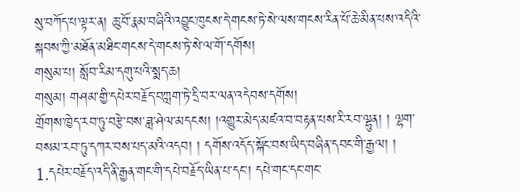སུ་བཀོད་པ་ལྟར་ན། ཆུ་བོ་རྣམ་བཞིའི་འབྱུང་ཁུངས་དེ་གངས་ཏེ་སེ་ལས་གངས་རིན་པོ་ཆེ་མིན་པས་འདིའི་སྐབས་ཀྱི་མཐོན་མཐིང་གངས་དེ་གངས་ཏེ་སེ་ལ་གོ་དགོས།
གསུམ་པ། སློབ་རིམ་དགུ་པའི་སྨད་ཆ།
གསུམ། གཤམ་གྱི་དཔེར་བརྗོད་བཀླག་ཏེ་དྲི་བར་ལན་འདེབས་དགོས།
གྲོགས་ཁྱེད་རབ་ཏུ་བརྩེ་བས་ཟླ་ཤེལ་མདངས། །འགྱུར་མེད་མཛའ་བ་བརྟན་པས་རི་རབ་ལྷུན། ། ལྷག་བསམ་རབ་ཏུ་དཀར་བས་པད་མའི་འདབ། ། དགོས་འདོད་སྐོང་བས་ཡིད་བཞིན་དབང་གི་རྒྱལ། ། 1.དཔེར་བརྗོད་འདི་ནི་རྒྱན་གང་གི་དཔེ་བརྗོད་ཡིན་པ་དང་། དཔེ་གང་དང་གང་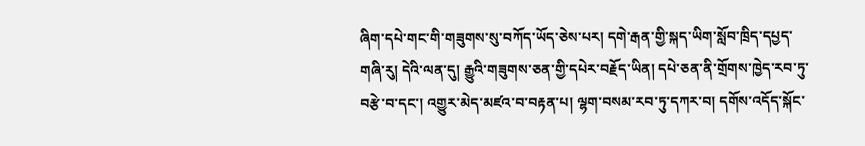ཞིག་དཔེ་གང་གི་གཟུགས་སུ་བཀོད་ཡོད་ཅེས་པར། དགེ་རྒན་གྱི་སྐད་ཡིག་སློབ་ཁྲིད་དཔྱད་གཞི་རུ། དེའི་ལན་དུ། རྒྱུའི་གཟུགས་ཅན་གྱི་དཔེར་བརྗོད་ཡིན། དཔེ་ཅན་ནི་གྲོགས་ཁྱེད་རབ་ཏུ་བརྩེ་བ་དང་། འགྱུར་མེད་མཛའ་བ་བརྟན་པ། ལྷག་བསམ་རབ་ཏུ་དཀར་བ། དགོས་འདོད་སྐོང་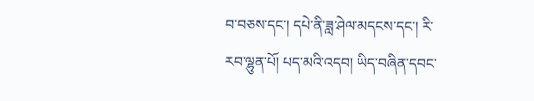བ་བཅས་དང་། དཔེ་ནི་ཟླ་ཤེལ་མདངས་དང་། རི་རབ་ལྷུན་པོ། པད་མའི་འདབ། ཡིད་བཞིན་དབང་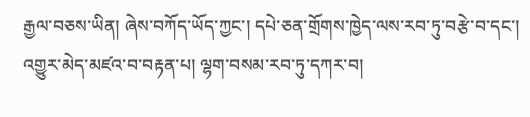རྒྱལ་བཅས་ཡིན། ཞེས་བཀོད་ཡོད་ཀྱང་། དཔེ་ཅན་གྲོགས་ཁྱེད་ལས་རབ་ཏུ་བརྩེ་བ་དང་། འགྱུར་མེད་མཛའ་བ་བརྟན་པ། ལྷག་བསམ་རབ་ཏུ་དཀར་བ།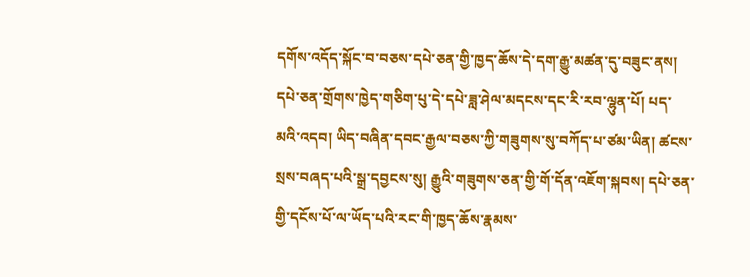དགོས་འདོད་སྐོང་བ་བཅས་དཔེ་ཅན་གྱི་ཁྱད་ཆོས་དེ་དག་རྒྱུ་མཚན་དུ་བཟུང་ནས། དཔེ་ཅན་གྲོགས་ཁྱེད་གཅིག་པུ་དེ་དཔེ་ཟླ་ཤེལ་མདངས་དང་རི་རབ་ལྷུན་པོ། པད་མའི་འདབ། ཡིད་བཞིན་དབང་རྒྱལ་བཅས་ཀྱི་གཟུགས་སུ་བཀོད་པ་ཙམ་ཡིན། ཚངས་སྲས་བཞད་པའི་སྒྲ་དབྱངས་སུ། རྒྱུའི་གཟུགས་ཅན་གྱི་གོ་དོན་འཇོག་སྐབས། དཔེ་ཅན་གྱི་དངོས་པོ་ལ་ཡོད་པའི་རང་གི་ཁྱད་ཆོས་རྣམས་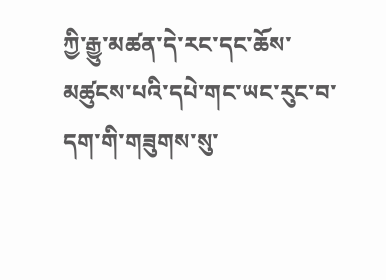ཀྱི་རྒྱུ་མཚན་དེ་རང་དང་ཆོས་མཚུངས་པའི་དཔེ་གང་ཡང་རུང་བ་དག་གི་གཟུགས་སུ་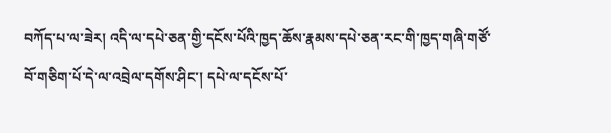བཀོད་པ་ལ་ཟེར། འདི་ལ་དཔེ་ཅན་གྱི་དངོས་པོའི་ཁྱད་ཆོས་རྣམས་དཔེ་ཅན་རང་གི་ཁྱད་གཞི་གཙོ་བོ་གཅིག་པོ་དེ་ལ་འབྲེལ་དགོས་ཤིང་། དཔེ་ལ་དངོས་པོ་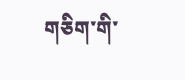གཅིག་གི་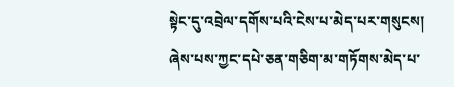སྟེང་དུ་འབྲེལ་དགོས་པའི་ངེས་པ་མེད་པར་གསུངས། ཞེས་པས་ཀྱང་དཔེ་ཅན་གཅིག་མ་གཏོགས་མེད་པ་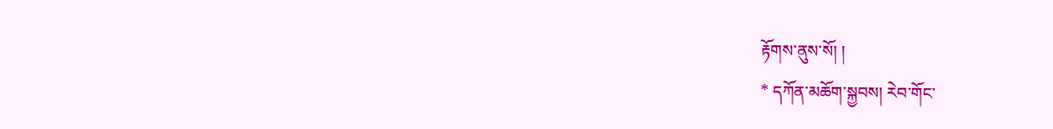རྟོགས་ནུས་སོ། །
* དཀོན་མཆོག་སྐྱབས། རེབ་གོང་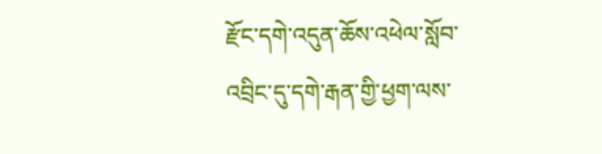རྫོང་དགེ་འདུན་ཆོས་འཕེལ་སློབ་འབྲིང་དུ་དགེ་རྒན་གྱི་ཕྱག་ལས་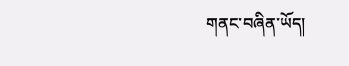གནང་བཞིན་ཡོད།